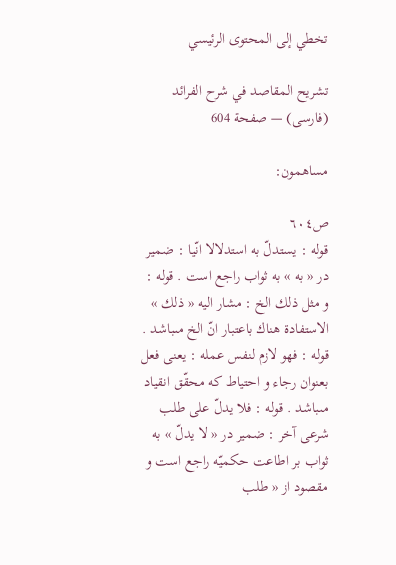تخطي إلى المحتوى الرئيسي

تشريح المقاصد في شرح الفرائد (فارسى) — صفحة 604

مساهمون:

ص٦٠٤
قوله : يستدلّ به استدلالا انّيا : ضمير در « به » به ثواب راجع است . قوله : و مثل ذلك الخ : مشار اليه « ذلك » الاستفادة هناك باعتبار انّ الخ مىباشد . قوله : فهو لازم لنفس عمله : يعنى فعل بعنوان رجاء و احتياط كه محقّق انقياد مىباشد . قوله : فلا يدلّ على طلب شرعى آخر : ضمير در « لا يدلّ » به ثواب بر اطاعت حكميّه راجع است و مقصود از « طلب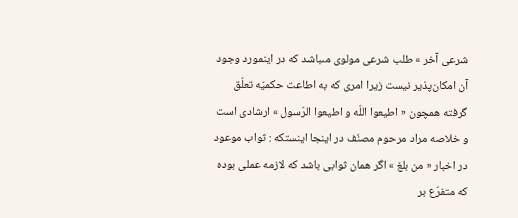شرعى آخر » طلب شرعى مولوى مىباشد كه در اينمورد وجود آن امكان‌پذير نيست زيرا امرى كه به اطاعت حكميّه تعلّق گرفته همچون « اطيعوا اللّه و اطيعوا الرّسول » ارشادى است و خلاصه مراد مرحوم مصنّف در اينجا اينستكه : ثواب موعود در اخبار « من بلغ » اگر همان ثوابى باشد كه لازمه عملى بوده كه متفرّع بر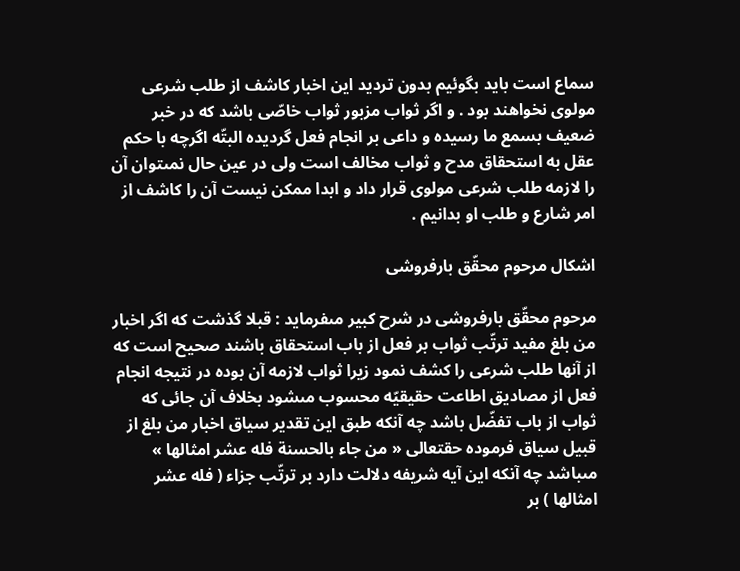سماع است بايد بگوئيم بدون ترديد اين اخبار كاشف از طلب شرعى مولوى نخواهند بود . و اگر ثواب مزبور ثواب خاصّى باشد كه در خبر ضعيف بسمع ما رسيده و داعى بر انجام فعل گرديده البتّه اگرچه با حكم عقل به استحقاق مدح و ثواب مخالف است ولى در عين حال نمىتوان آن را لازمه طلب شرعى مولوى قرار داد و ابدا ممكن نيست آن را كاشف از امر شارع و طلب او بدانيم .

اشكال مرحوم محقّق بارفروشى

مرحوم محقّق بارفروشى در شرح كبير مىفرمايد : قبلا گذشت كه اگر اخبار من بلغ مفيد ترتّب ثواب بر فعل از باب استحقاق باشند صحيح است كه از آنها طلب شرعى را كشف نمود زيرا ثواب لازمه آن بوده در نتيجه انجام فعل از مصاديق اطاعت حقيقيّه محسوب مىشود بخلاف آن جائى كه ثواب از باب تفضّل باشد چه آنكه طبق اين تقدير سياق اخبار من بلغ از قبيل سياق فرموده حقتعالى « من جاء بالحسنة فله عشر امثالها » مىباشد چه آنكه اين آيه شريفه دلالت دارد بر ترتّب جزاء ( فله عشر امثالها ) بر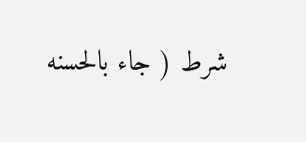شرط ( جاء بالحسنه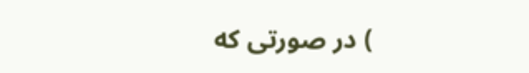) در صورتى كه